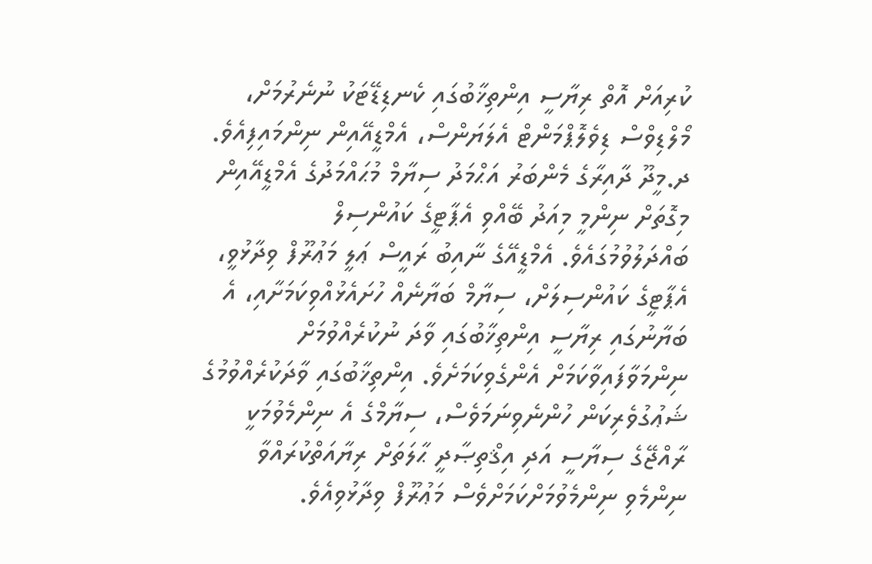ކުރިއަށް އޮތް ރިޔާސީ އިންތިޚާބުގައި ކެނޑިޑޭޓަކު ނުނެރުމަށް، މޯލްޑިވްސް ޑިވެލޮޕްމަންޓް އެލަޔަންސް، އެމްޑީއޭއިން ނިންމައިފިއެވެ.
ދ.މީދޫ ދާއިރާގެ މެންބަރު އަޙްމަދު ސިޔާމް މުޙައްމަދުގެ އެމްޑީއޭއިން މިގޮތަށް ނިންމީ މިއަދު ބޭއްވި އެޕާޓީގެ ކައުންސިލް ބައްދަލުވުމުގައެވެ. އެމްޑީއޭގެ ނާއިބު ރައީސް ޢަލީ މަޢުރޫފް ވިދާޅުވީ، އެޕާޓީގެ ކައުންސިލަށް، ސިޔާމް ބަޔާނެއް ހުށައެޅުއްވިކަމަށާއި، އެ ބަޔާނުގައި ރިޔާސީ އިންތިޚާބުގައި ވާދަ ނުކުރެއްވުމަށް ނިންމަވާފައިވާކަމަށް އެންގެވިކަމަށެވެ. އިންތިޚާބުގައި ވާދަކުރެއްވުމުގެ ޝަޢުގުވެރިކަން ހުންނެވިނަމަވެސް، ސިޔާމްގެ އެ ނިންމެވުމަކީ ރާއްޖޭގެ ސިޔާސީ އަދި އިޤްތިޞާދީ ޙާލަތަށް ރިޔާއަތްކުރައްވާ ނިންމެވި ނިންމެވުމަށްކަމަށްވެސް މަޢުރޫފް ވިދާޅުވިއެވެ.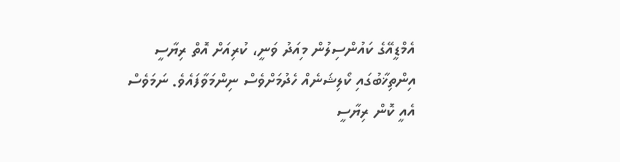އެމްޑީއޭގެ ކައުންސިލުން މިއަދު ވަނީ، ކުރިއަށް އޮތް ރިޔާސީ އިންތިޚާބުގައި ކޯލިޝަނެއް ހެދުމަށްވެސް ނިންމަވާފައެވެ. ނަމަވެސް އެއީ ކޮން ރިޔާސީ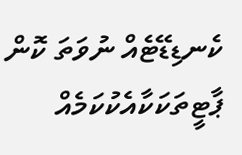ކެނޑިޑޭޓެއް ނުވަތަ ކޮން ޕާޓީތަކަކާއެކުކަމެއް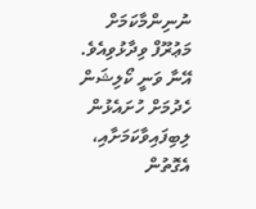ނުނިންމާކަމަށް މަޢުރޫފް ވިދާޅުވިއެވެ. އޭނާ ވަނީ ކޯލިޝަން ހެދުމަށް ހުށައެޅުން ލިބިފައިވާކަމަށާއި، އެގޮތުން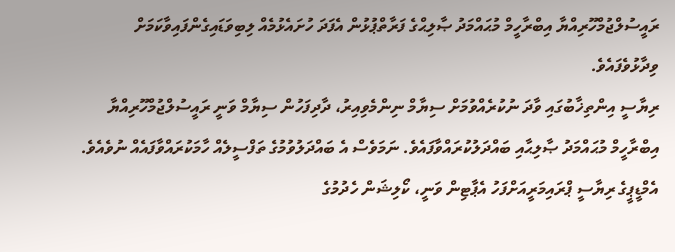ރައީސުލްޖުމްހޫރިއްޔާ އިބްރާހީމް މުޙައްމަދު ޞާލިޙްގެ ފަރާތްޕުޅުން އެފަދަ ހުށައެޅުމެއް ލިބިވަޑައިގެންފައިވާކަމަށް ވިދާޅުވެފައެވެ.
ރިޔާސީ އިންތިޚާބުގައި ވާދަ ނުކުރެއްވުމަށް ސިޔާމް ނިންމެވިއިރު، ދާދިފަހުން ސިޔާމް ވަނީ ރައީސުލްޖުމްހޫރިއްޔާ އިބްރާހީމް މުޙައްމަދު ޞާލިޙާއި ބައްދަލުކުރައްވާފައެވެ. ނަމަވެސް އެ ބައްދަލުވުމުގެ ތަފްސީލެއް ހާމަކުރައްވާފައެއް ނުވެއެވެ.
އެމްޑީޕީގެ ރިޔާސީ ޕްރައިމަރީއަށްފަހު އެޕާޓިން ވަނީ، ކޯލިޝަން ހެދުމުގެ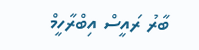ބާރު ރައީސް އިބްރާހީމް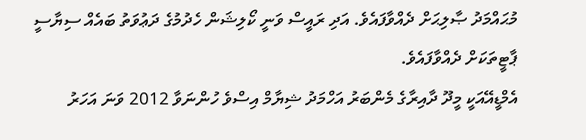މުޙައްމަދު ޞާލިޙަށް ދެއްވާފައެވެ. އަދި ރައީސް ވަނީ ކޯލިޝަން ހެދުމުގެ ދަޢުވަތު ބައެއް ސިޔާސީ ޕާޓީތަކަށް ދެއްވާފައެވެ.
އެމްޑީއޭއަކީ މީދޫ ދާއިރާގެ މެންބަރު އަހްމަދު ޝިޔާމް އިސްވެ ހުންނަވާ 2012 ވަނަ އަހަރު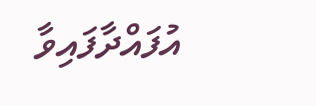އުފައްދާފައިވާ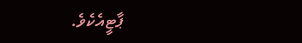ޕާޓީއެކެވެ.